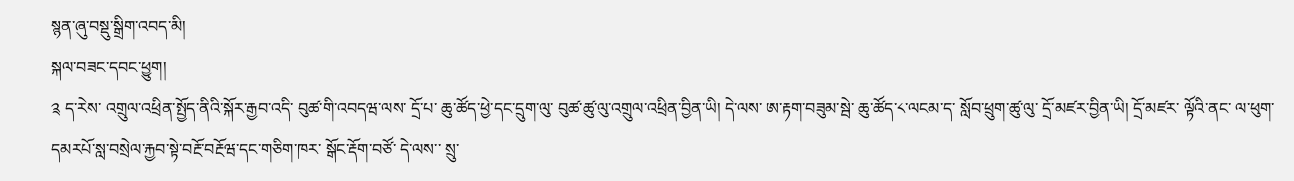སྙན་ཞུ་བསྡུ་སྒྲིག་འབད་མི།
སྐལ་བཟང་དབང་ཕྱུག།
༉ ད་རེས་ འགྲུལ་འཕྲིན་སྤྱོད་ནིའི་སྐོར་རྒྱབ་འདི་ བུཚ་གི་འབདཝ་ལས་ དྲོ་པ་ ཆུ་ཚོད་ཕྱེ་དང་དྲུག་ལུ་ བུཚ་ཚུ་ལུ་འགྲུལ་འཕྲིན་བྱིན་ཡི། དེ་ལས་ ཨ་རྟག་བཟུམ་སྦེ་ ཆུ་ཚོད་༨་ལངམ་ད་ སློབ་ཕྲུག་ཚུ་ལུ་ དྲོ་མཛར་བྱིན་ཡི། དྲོ་མཛར་ ལྟོའི་ནང་ ལ་ཕུག་དམརཔོ་སླ་བསྲེལ་རྐྱབ་སྟེ་བརྔོ་བརྔོཝ་དང་གཅིག་ཁར་ སྒོང་རྡོག་བཙོ་ དེ་ལས་་ སྲུ་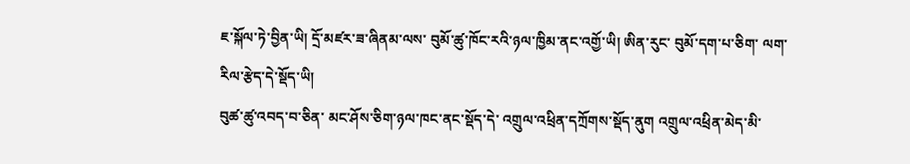ཇ་སྐོལ་ཏེ་བྱིན་ཡི། དྲོ་མཛར་ཟ་ཞིནམ་ལས་ བུམོ་ཚུ་ཁོང་རའི་ཉལ་ཁྱིམ་ནང་འགྱོ་ཡི། ཨིན་རུང་ བུམོ་དག་པ་ཅིག་ ལག་རིལ་རྩེད་དེ་སྡོད་ཡི།
བུཚ་ཚུ་འབད་བ་ཅིན་ མང་ཤོས་ཅིག་ཉལ་ཁང་ནང་སྡོད་དེ་ འགྲུལ་འཕྲིན་དཀྲོགས་སྡོད་ནུག འགྲུལ་འཕྲིན་མེད་མི་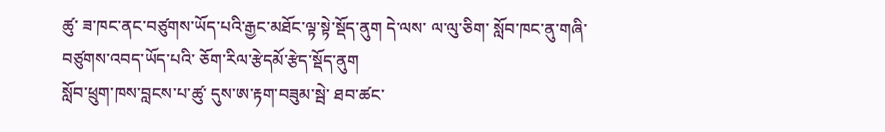ཚུ་ ཟ་ཁང་ནང་བཙུགས་ཡོད་པའི་རྒྱང་མཐོང་ལྟ་སྟེ་སྡོད་ནུག དེ་ལས་ ལ་ལུ་ཅིག་ སློབ་ཁང་ནུ་གཞི་བཙུགས་འབད་ཡོད་པའི་ ཅོག་རིལ་རྩེདམོ་རྩེད་སྡོད་ནུག
སློབ་ཕྲུག་ཁས་བླངས་པ་ཚུ་ དུས་ཨ་རྟག་བཟུམ་སྦེ་ ཐབ་ཚང་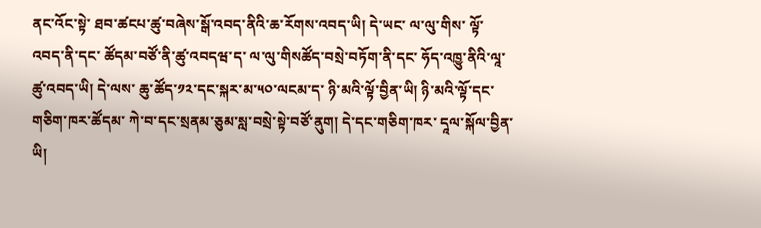ནང་འོང་སྟེ་ ཐབ་ཚངཔ་ཚུ་བཞེས་སྒོ་འབད་ནིའི་ཆ་རོགས་འབད་ཡི། དེ་ཡང་ ལ་ལུ་གིས་ ལྟོ་འབད་ནི་དང་ ཚོདམ་བཙོ་ནི་ཚུ་འབདཝ་ད་ ལ་ལུ་གིསཚོད་བསྲེ་བཏོག་ནི་དང་ ཧོད་འཁྱུ་ནིའི་ལཱ་ཚུ་འབད་ཡི། དེ་ལས་ ཆུ་ཚོད་༡༢་དང་སྐར་མ་༥༠་ལངམ་ད་ ཉི་མའི་ལྟོ་བྱིན་ཡི། ཉི་མའི་ལྟོ་དང་གཅིག་ཁར་ཚོདམ་ ཀེ་བ་དང་སྲནམ་ཅུམ་སླ་བསྲེ་སྟེ་བཙོ་ནུག། དེ་དང་གཅིག་ཁར་ དཱལ་སྐོལ་བྱིན་ཡི།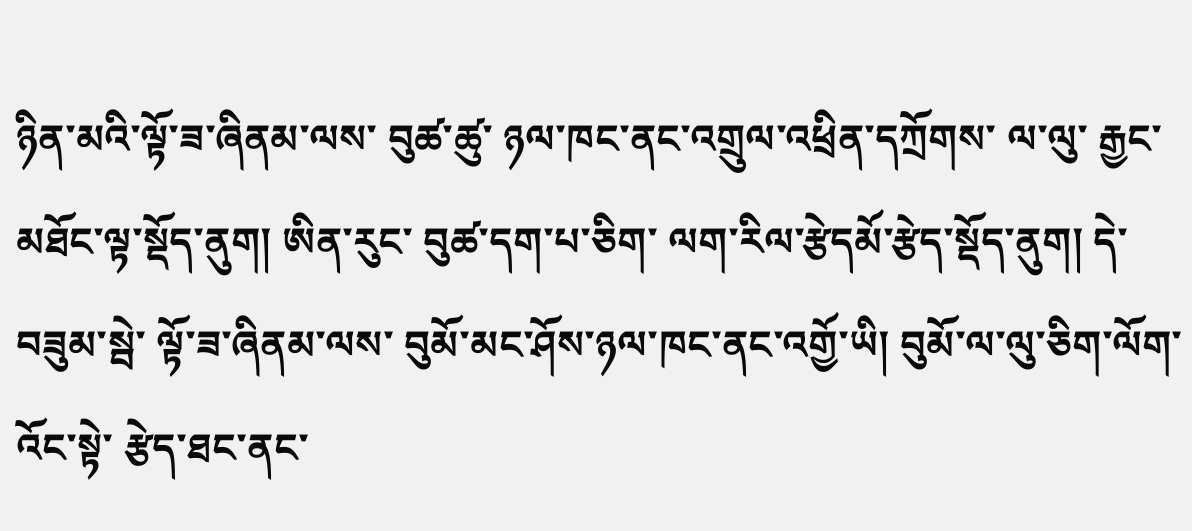ཉིན་མའི་ལྟོ་ཟ་ཞིནམ་ལས་ བུཚ་ཚུ་ ཉལ་ཁང་ནང་འགྲུལ་འཕྲིན་དཀྲོགས་ ལ་ལུ་ རྒྱང་མཐོང་ལྟ་སྡོད་ནུག། ཨིན་རུང་ བུཚ་དག་པ་ཅིག་ ལག་རིལ་རྩེདམོ་རྩེད་སྡོད་ནུག། དེ་བཟུམ་སྦེ་ ལྟོ་ཟ་ཞིནམ་ལས་ བུམོ་མང་ཤོས་ཉལ་ཁང་ནང་འགྱོ་ཡི། བུམོ་ལ་ལུ་ཅིག་ལོག་འོང་སྟེ་ རྩེད་ཐང་ནང་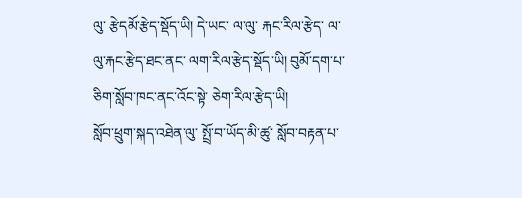ལུ་ རྩེདམོ་རྩེད་སྡོད་ཡི། དེ་ཡང་ ལ་ལུ་ རྐང་རིལ་རྩེད་ ལ་ལུ་རྐང་རྩེད་ཐང་ནང་ ལག་རིལ་རྩེད་སྡོད་ཡི། བུམོ་དག་པ་ཅིག་སློབ་ཁང་ནང་འོང་སྟེ་ ཅེག་རིལ་རྩེད་ཡི།
སློབ་ཕྲུག་སྐད་འཐེན་ལུ་ སྤྲོ་བ་ཡོད་མི་ཚུ་ སློབ་བརྟན་པ་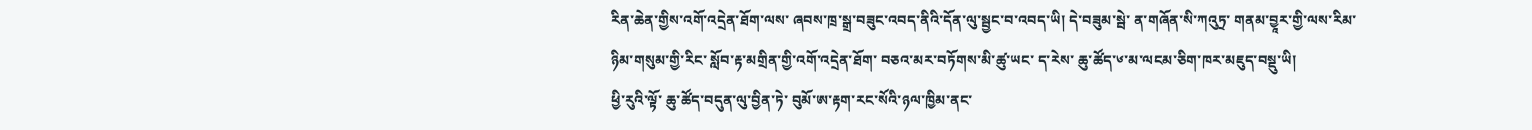རིན་ཆེན་གྱིས་འགོ་འདྲེན་ཐོག་ལས་ ཞབས་ཁྲ་སྒྲ་བཟུང་འབད་ནིའི་དོན་ལུ་སྦྱང་བ་འབད་ཡི། དེ་བཟུམ་སྦེ་ ན་གཞོན་སི་ཀའུཏྲ་ གནམ་བྱཱར་གྱི་ལས་རིམ་ ཉིམ་གསུམ་གྱི་རིང་ སློབ་རྟ་མགྲིན་གྱི་འགོ་འདྲེན་ཐོག་ བཅའ་མར་བཏོགས་མི་ཚུ་ཡང་ ད་རེས་ ཆུ་ཚོད་༦་མ་ལངམ་ཅིག་ཁར་མཇུད་བསྡུ་ཡི།
ཕྱི་རུའི་ལྟོ་ ཆུ་ཚོད་བདུན་ལུ་བྱིན་ཏེ་ བུམོ་ཨ་རྟག་རང་སོའི་ཉལ་ཁྱིམ་ནང་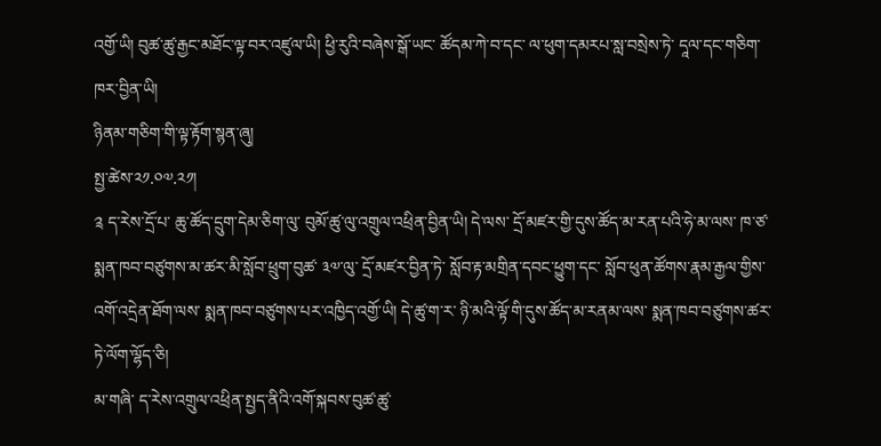འགྱོ་ཡི། བུཚ་ཚུ་རྒྱང་མཐོང་ལྟ་བར་འཛུལ་ཡི། ཕྱི་རུའི་བཞེས་སྒོ་ཡང་ ཚོདམ་ཀེ་བ་དང་ ལ་ཕུག་དམརཔ་སླ་བསྲེས་ཏེ་ དཱལ་དང་གཅིག་ཁར་བྱིན་ཡི།
ཉིནམ་གཅིག་གི་ལྟ་རྟོག་སྙན་ཞུ།
སྤྱ་ཚེས་༢༡.༠༧.༢༡།
༉ ད་རེས་དྲོ་པ་ ཆུ་ཚོད་དྲུག་དེམ་ཅིག་ལུ་ བུམོ་ཚུ་ལུ་འགྲུལ་འཕྲིན་བྱིན་ཡི། དེ་ལས་ དྲོ་མཛར་གྱི་དུས་ཚོད་མ་རན་པའི་ཧེ་མ་ལས་ ཁ་ཙ་སྨན་ཁབ་བཙུགས་མ་ཚར་མི་སློབ་ཕྲུག་བུཚ་ ༣༧་ལུ་ དྲོ་མཛར་བྱིན་ཏེ་ སློབ་རྟ་མགྲིན་དབང་ཕྱུག་དང་ སློབ་ཕུན་ཚོགས་རྣམ་རྒྱལ་གྱིས་འགོ་འདྲེན་ཐོག་ལས་ སྨན་ཁབ་བཙུགས་པར་འཁྱིད་འགྱོ་ཡི། དེ་ཚུ་ག་ར་ ཉི་མའི་ལྟོ་གི་དུས་ཚོད་མ་རནམ་ལས་ སྨན་ཁབ་བཙུགས་ཚར་ཏེ་ལོག་ལྷོད་ཅི།
མ་གཞི་ ད་རེས་འགྲུལ་འཕྲིན་སྤྱད་ནིའི་འགོ་སྐབས་བུཚ་ཚུ་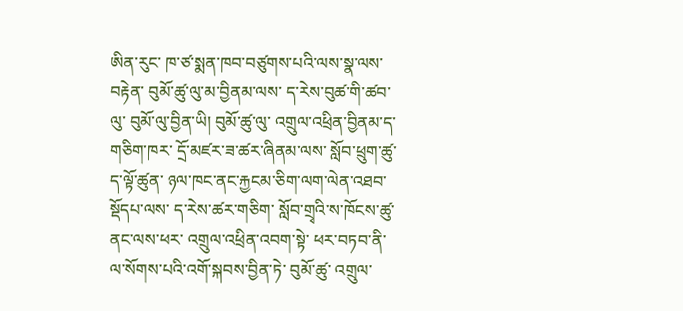ཨིན་རུང་ ཁ་ཙ་སྨན་ཁབ་བཙུགས་པའི་ལས་སྣ་ལས་བརྟེན་ བུམོ་ཚུ་ལུ་མ་བྱིནམ་ལས་ ད་རེས་བུཚ་གི་ཚབ་ལུ་ བུམོ་ལུ་བྱིན་ཡི། བུམོ་ཚུ་ལུ་ འགྲུལ་འཕྲིན་བྱིནམ་ད་གཅིག་ཁར་ དྲོ་མཛར་ཟ་ཚར་ཞིནམ་ལས་ སློབ་ཕྲུག་ཚུ་ད་ལྟོ་ཚུན་ ཉལ་ཁང་ནང་རྐྱངམ་ཅིག་ལག་ལེན་འཐབ་སྡོདཔ་ལས་ ད་རེས་ཚར་གཅིག་ སློབ་གྲྭའི་ས་ཁོངས་ཚུ་ནང་ལས་ཕར་ འགྲུལ་འཕྲིན་འབག་སྟེ་ ཕར་བཏབ་ནི་ལ་སོགས་པའི་འགོ་སྐབས་བྱིན་ཏེ་ བུམོ་ཚུ་ འགྲུལ་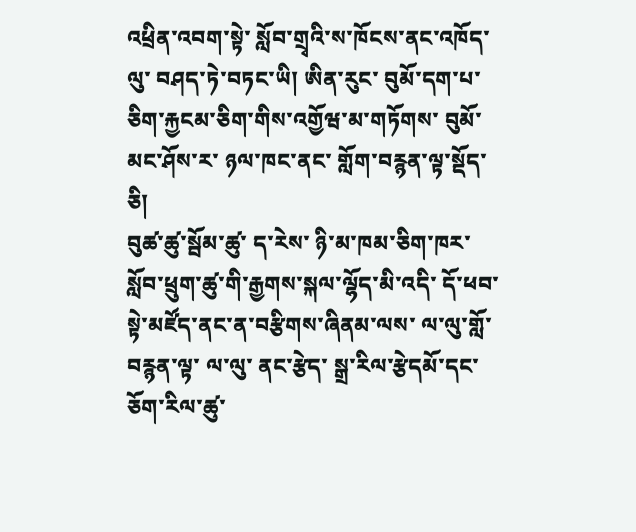འཕྲིན་འབག་སྟེ་ སློབ་གྲྭའི་ས་ཁོངས་ནང་འཁོད་ལུ་ བཤད་ཏེ་བཏང་ཡི། ཨིན་རུང་ བུམོ་དག་པ་ཅིག་རྐྱངམ་ཅིག་གིས་འགྱོཝ་མ་གཏོགས་ བུམོ་མང་ཤོས་ར་ ཉལ་ཁང་ནང་ གློག་བརྙན་ལྟ་སྡོད་ཅི།
བུཚ་ཚུ་སྦོམ་ཚུ་ ད་རེས་ ཉི་མ་ཁམ་ཅིག་ཁར་ སློབ་ཕྲུག་ཚུ་གི་རྒྱགས་སྐལ་ལྷོད་མི་འདི་ དོ་ཕབ་སྟེ་མཛོད་ནང་ན་བརྩིགས་ཞིནམ་ལས་ ལ་ལུ་གློ་བརྙན་ལྟ་ ལ་ལུ་ ནང་རྩེད་ སྒྲ་རིལ་རྩེདམོ་དང་ ཅོག་རིལ་ཚུ་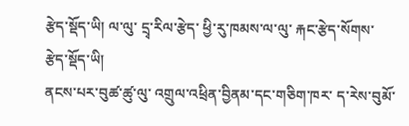རྩེད་སྡོད་ཡི། ལ་ལུ་ དྲྭ་རིལ་རྩེད་ ཕྱི་རུ་ཁམས་ལ་ལུ་ རྐང་རྩེད་སོགས་རྩེད་སྡོད་ཡི།
ནངས་པར་བུཚ་ཚུ་ལུ་ འགྲུལ་འཕྲིན་བྱིནམ་དང་གཅིག་ཁར་ ད་རེས་བུམོ་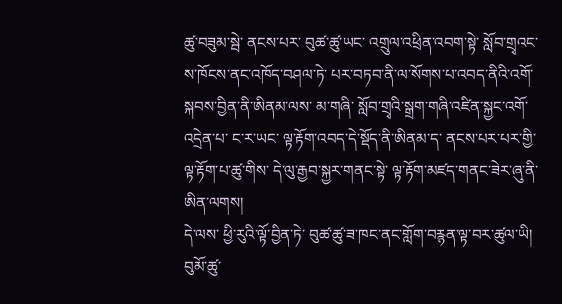ཚུ་བཟུམ་སྦེ་ ནངས་པར་ བུཚ་ཚུ་ཡང་ འགྲུལ་འཕྲིན་འབག་སྟེ་ སློབ་གྲྭའང་ས་ཁོངས་ནང་འཁོད་བཤལ་ཏེ་ པར་བཏབ་ནི་ལ་སོགས་པ་འབད་ནིའི་འགོ་སྐབས་བྱིན་ནི་ཨིནམ་ལས་ མ་གཞི་ སློབ་གྲྭའི་སྒྲག་གཞི་འཛིན་སྐྱང་འགོ་འདྲེན་པ་ ང་ར་ཡང་ ལྟ་རྟོག་འབད་དེ་སྡོད་ནི་ཨིནམ་ད་ ནངས་པར་པར་གྱི་ ལྟ་རྟོག་པ་ཚུ་གིས་ དེ་ལུ་རྒྱབ་སྐྱར་གནང་སྟེ་ ལྟ་རྟོག་མཛད་གནང་ཟེར་ཞུ་ནི་ཨིན་ལགས།
དེ་ལས་ ཕྱི་རུའི་ལྟོ་བྱིན་ཏེ་ བུཚ་ཚུ་ཟ་ཁང་ནང་གློག་བརྙན་ལྟ་བར་ཚུལ་ཡི། བུམོ་ཚུ་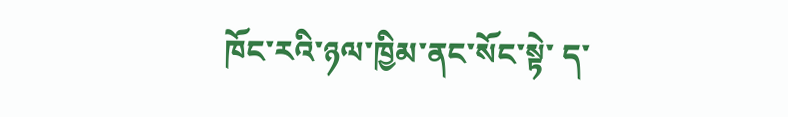ཁོང་རའི་ཉལ་ཁྱིམ་ནང་སོང་སྟེ་ ད་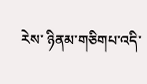རེས་ ཉིནམ་གཅིགཔ་འདི་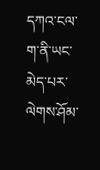དཀའ་ངལ་ག་ནི་ཡང་མེད་པར་ ལེགས་ཤོམ་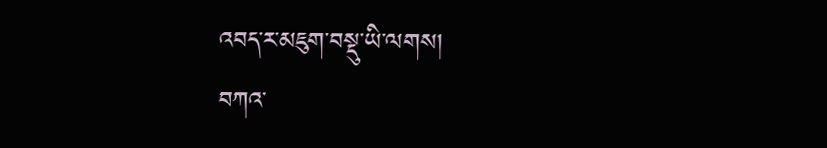འབད་ར་མཇུག་བསྡུ་ཡི་ལགས།
བཀའ་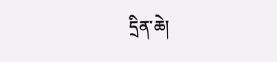དྲིན་ཆེ།